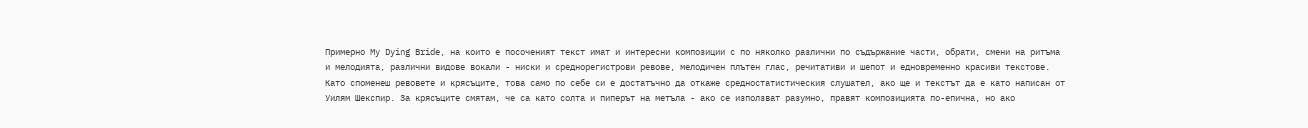Примерно My Dying Bride, на които е посоченият текст имат и интересни композиции с по няколко различни по съдържание части, обрати, смени на ритъма и мелодията, различни видове вокали - ниски и среднорегистрови ревове, мелодичен плътен глас, речитативи и шепот и едновременно красиви текстове.
Като споменеш ревовете и крясъците, това само по себе си е достатъчно да откаже средностатистическия слушател, ако ще и текстът да е като написан от Уилям Шекспир. За крясъците смятам, че са като солта и пиперът на метъла - ако се използват разумно, правят композицията по-епична, но ако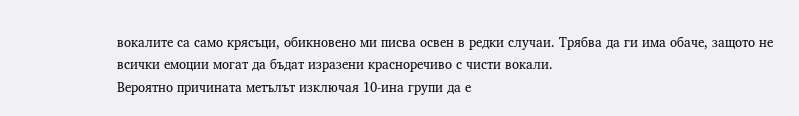вокалите са само крясъци, обикновено ми писва освен в редки случаи. Трябва да ги има обаче, защото не всички емоции могат да бъдат изразени красноречиво с чисти вокали.
Вероятно причината метълът изключая 10-ина групи да е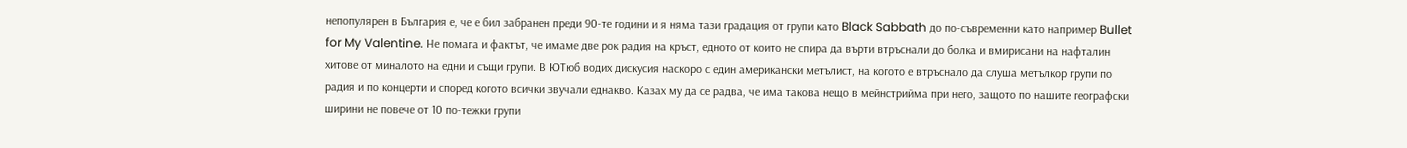непопулярен в България е, че е бил забранен преди 90-те години и я няма тази градация от групи като Black Sabbath до по-съвременни като например Bullet for My Valentine. Не помага и фактът, че имаме две рок радия на кръст, едното от които не спира да върти втръснали до болка и вмирисани на нафталин хитове от миналото на едни и същи групи. В ЮТюб водих дискусия наскоро с един американски метълист, на когото е втръснало да слуша метълкор групи по радия и по концерти и според когото всички звучали еднакво. Казах му да се радва, че има такова нещо в мейнстрийма при него, защото по нашите географски ширини не повече от 10 по-тежки групи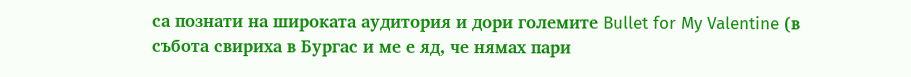са познати на широката аудитория и дори големите Bullet for My Valentine (в събота свириха в Бургас и ме е яд, че нямах пари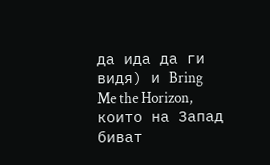да ида да ги видя) и Bring Me the Horizon, които на Запад биват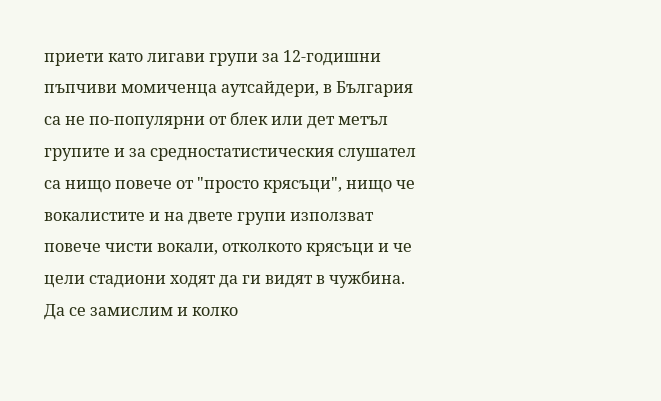приети като лигави групи за 12-годишни пъпчиви момиченца аутсайдери, в България са не по-популярни от блек или дет метъл групите и за средностатистическия слушател са нищо повече от "просто крясъци", нищо че вокалистите и на двете групи използват повече чисти вокали, отколкото крясъци и че цели стадиони ходят да ги видят в чужбина. Да се замислим и колко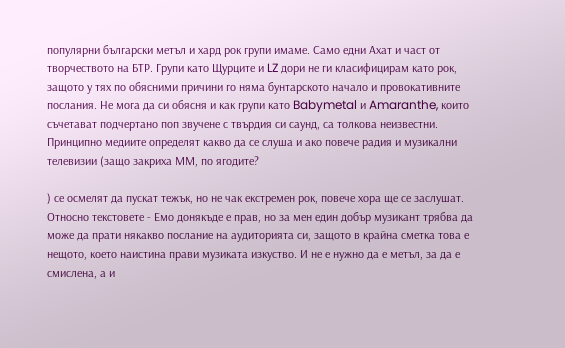популярни български метъл и хард рок групи имаме. Само едни Ахат и част от творчеството на БТР. Групи като Щурците и LZ дори не ги класифицирам като рок, защото у тях по обясними причини го няма бунтарското начало и провокативните послания. Не мога да си обясня и как групи като Babymetal и Amaranthe, които съчетават подчертано поп звучене с твърдия си саунд, са толкова неизвестни. Принципно медиите определят какво да се слуша и ако повече радия и музикални телевизии (защо закриха ММ, по ягодите?

) се осмелят да пускат тежък, но не чак екстремен рок, повече хора ще се заслушат.
Относно текстовете - Емо донякъде е прав, но за мен един добър музикант трябва да може да прати някакво послание на аудиторията си, защото в крайна сметка това е нещото, което наистина прави музиката изкуство. И не е нужно да е метъл, за да е смислена, а и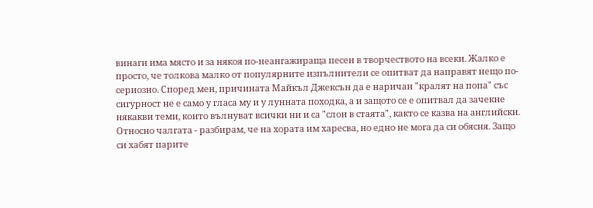винаги има място и за някоя по-неангажираща песен в творчеството на всеки. Жалко е просто, че толкова малко от популярните изпълнители се опитват да направят нещо по-сериозно. Според мен, причината Майкъл Джексън да е наричан "кралят на попа" със сигурност не е само у гласа му и у лунната походка, а и защото се е опитвал да зачекне някакви теми, които вълнуват всички ни и са "слон в стаята", както се казва на английски.
Относно чалгата - разбирам, че на хората им харесва, но едно не мога да си обясня. Защо си хабят парите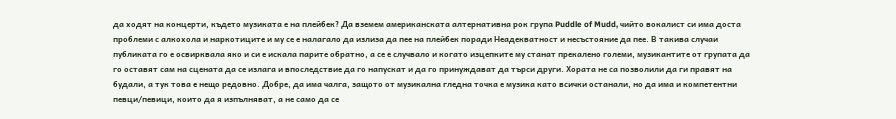да ходят на концерти, където музиката е на плейбек? Да вземем американската алтернативна рок група Puddle of Mudd, чийто вокалист си има доста проблеми с алкохола и наркотиците и му се е налагало да излиза да пее на плейбек поради Неадекватност и несъстояние да пее. В такива случаи публиката го е освирквала яко и си е искала парите обратно, а се е случвало и когато изцепките му станат прекалено големи, музикантите от групата да го оставят сам на сцената да се излага и впоследствие да го напускат и да го принуждават да търси други. Хората не са позволили да ги правят на будали, а тук това е нещо редовно. Добре, да има чалга, защото от музикална гледна точка е музика като всички останали, но да има и компетентни певци/певици, които да я изпълняват, а не само да се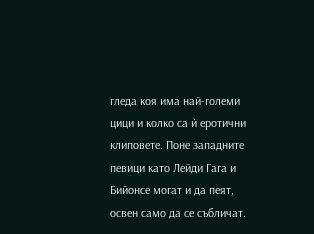гледа коя има най-големи цици и колко са ѝ еротични клиповете. Поне западните певици като Лейди Гага и Бийонсе могат и да пеят, освен само да се събличат.